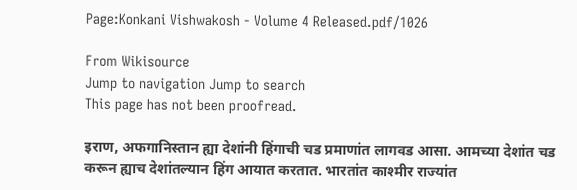Page:Konkani Vishwakosh - Volume 4 Released.pdf/1026

From Wikisource
Jump to navigation Jump to search
This page has not been proofread.

इराण, अफगानिस्तान ह्या देशांनी हिंगाची चड प्रमाणांत लागवड आसा. आमच्या देशांत चड करून ह्याच देशांतल्यान हिंग आयात करतात. भारतांत काश्मीर राज्यांत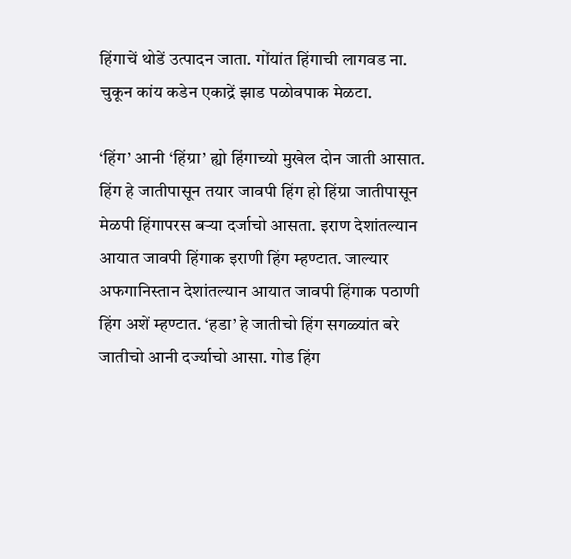हिंगाचें थोडें उत्पादन जाता. गोंयांत हिंगाची लागवड ना. चुकून कांय कडेन एकाद्रें झाड पळोवपाक मेळटा.

‘हिंग’ आनी ‘हिंग्रा’ ह्यो हिंगाच्यो मुखेल दोन जाती आसात. हिंग हे जातीपासून तयार जावपी हिंग हो हिंग्रा जातीपासून मेळपी हिंगापरस बर्‍या दर्जाचो आसता. इराण देशांतल्यान आयात जावपी हिंगाक इराणी हिंग म्हण्टात. जाल्यार अफगानिस्तान देशांतल्यान आयात जावपी हिंगाक पठाणी हिंग अशें म्हण्टात. ‘हडा’ हे जातीचो हिंग सगळ्यांत बरे जातीचो आनी दर्ज्याचो आसा. गोड हिंग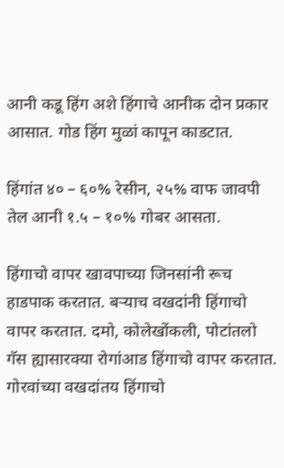आनी कडू हिंग अशे हिंगाचे आनीक दोन प्रकार आसात. गोड हिंग मुळां कापून काडटात.

हिंगांत ४० – ६०% रेसीन, २५% वाफ जावपी तेल आनी १.५ – १०% गोबर आसता.

हिंगाचो वापर खावपाच्या जिनसांनी रूच हाडपाक करतात. बर्‍याच वखदांनी हिंगाचो वापर करतात. दमो, कोलेखोंकली, पोटांतलो गॅस ह्यासारक्या रोगांआड हिंगाचो वापर करतात. गोरवांच्या वखदांतय हिंगाचो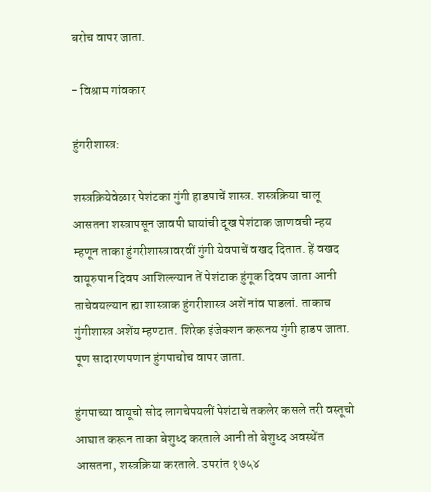बरोच वापर जाता.

- विश्राम गांवकार

हुंगरीशास्त्र:

शस्त्रक्रियेवेळार पेशंटका गुंगी हाडपाचें शास्त्र. शस्त्रक्रिया चालू आसतना शस्त्रापसून जावपी घायांची दूख पेशंटाक जाणवची न्हय म्हणून ताका हुंगरीशास्त्रावरवीं गुंगी येवपाचें वखद दितात. हें वखद वायूरुपान दिवप आशिल्ल्यान तें पेशंटाक हुंगूक दिवप जाता आनी ताचेवयल्यान ह्या शास्त्राक हुंगरीशास्त्र अशें नांव पाडलां. ताकाच गुंगीशास्त्र अशेंय म्हण्टात. शिरेक इंजेक्शन करूनय गुंगी हाडप जाता. पूण सादारणपणान हुंगपाचोच वापर जाता.

हुंगपाच्या वायूचो सोद लागचेपयलीं पेशंटाचे तकलेर कसले तरी वस्तूचो आघात करून ताका बेशुध्द करताले आनी तो बेशुध्द अवस्थेंत आसतना, शस्त्रक्रिया करताले. उपरांत १७५४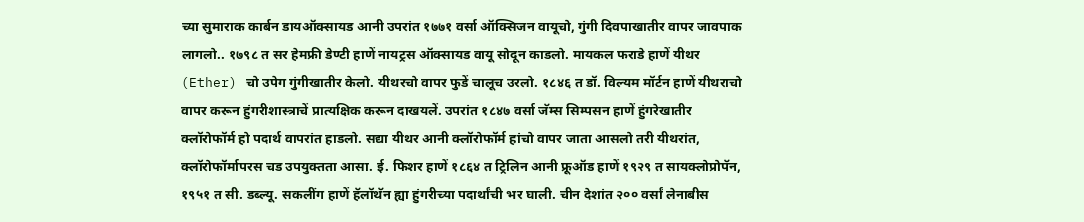च्या सुमाराक कार्बन डायऑक्सायड आनी उपरांत १७७१ वर्सा ऑक्सिजन वायूचो, गुंगी दिवपाखातीर वापर जावपाक लागलो.. १७९८ त सर हेमफ्री डेण्टी हाणें नायट्रस ऑक्सायड वायू सोदून काडलो. मायकल फराडे हाणें यीथर (Ether) चो उपेग गुंगीखातीर केलो. यीथरचो वापर फुडें चालूच उरलो. १८४६ त डॉ. विल्यम मॉर्टन हाणें यीथराचो वापर करून हुंगरीशास्त्राचें प्रात्यक्षिक करून दाखयलें. उपरांत १८४७ वर्सा जॅम्स सिम्पसन हाणें हुंगरेखातीर क्लॉरोफॉर्म हो पदार्थ वापरांत हाडलो. सद्या यीथर आनी क्लॉरोफॉर्म हांचो वापर जाता आसलो तरी यीथरांत, क्लॉरोफॉर्मापरस चड उपयुक्तता आसा. ई. फिशर हाणें १८६४ त ट्रिलिन आनी फ्रूऑड हाणें १९२९ त सायक्लोप्रोपॅन, १९५१ त सी. डब्ल्यू. सकलींग हाणें हॅलॉथॅन ह्या हुंगरीच्या पदार्थांची भर घाली. चीन देशांत २०० वर्सां लेनाबीस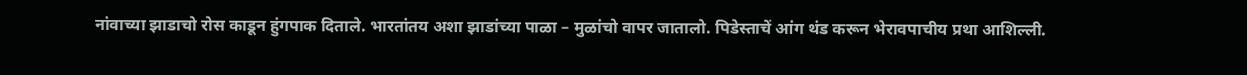नांवाच्या झाडाचो रोस काडून हुंगपाक दिताले. भारतांतय अशा झाडांच्या पाळा – मुळांचो वापर जातालो. पिडेस्ताचें आंग थंड करून भेरावपाचीय प्रथा आशिल्ली.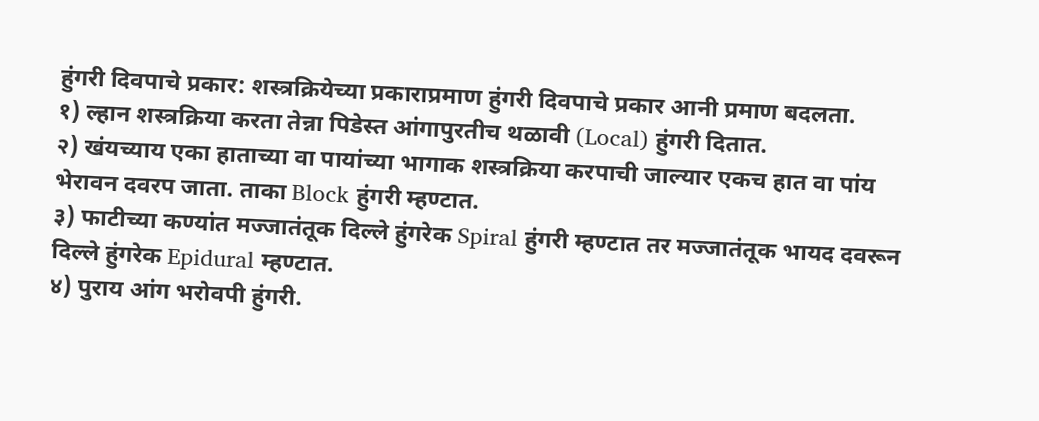हुंगरी दिवपाचे प्रकार: शस्त्रक्रियेच्या प्रकाराप्रमाण हुंगरी दिवपाचे प्रकार आनी प्रमाण बदलता.
१) ल्हान शस्त्रक्रिया करता तेन्ना पिडेस्त आंगापुरतीच थळावी (Local) हुंगरी दितात.
२) खंयच्याय एका हाताच्या वा पायांच्या भागाक शस्त्रक्रिया करपाची जाल्यार एकच हात वा पांय भेरावन दवरप जाता. ताका Block हुंगरी म्हण्टात.
३) फाटीच्या कण्यांत मज्जातंतूक दिल्ले हुंगरेक Spiral हुंगरी म्हण्टात तर मज्जातंतूक भायद दवरून दिल्ले हुंगरेक Epidural म्हण्टात.
४) पुराय आंग भरोवपी हुंगरी.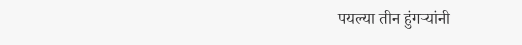पयल्या तीन हुंगर्‍यांनी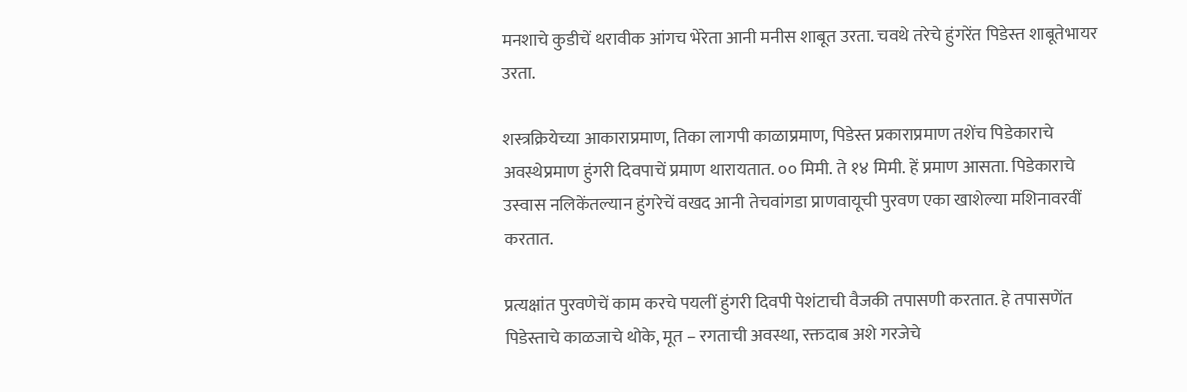मनशाचे कुडीचें थरावीक आंगच भेरेता आनी मनीस शाबूत उरता. चवथे तरेचे हुंगरेंत पिडेस्त शाबूतेभायर उरता.

शस्त्रक्रियेच्या आकाराप्रमाण, तिका लागपी काळाप्रमाण, पिडेस्त प्रकाराप्रमाण तशेंच पिडेकाराचे अवस्थेप्रमाण हुंगरी दिवपाचें प्रमाण थारायतात. ०० मिमी. ते १४ मिमी. हें प्रमाण आसता. पिडेकाराचे उस्वास नलिकेंतल्यान हुंगरेचें वखद आनी तेचवांगडा प्राणवायूची पुरवण एका खाशेल्या मशिनावरवीं करतात.

प्रत्यक्षांत पुरवणेचें काम करचे पयलीं हुंगरी दिवपी पेशंटाची वैजकी तपासणी करतात. हे तपासणेंत पिडेस्ताचे काळजाचे थोके, मूत – रगताची अवस्था, रक्तदाब अशे गरजेचे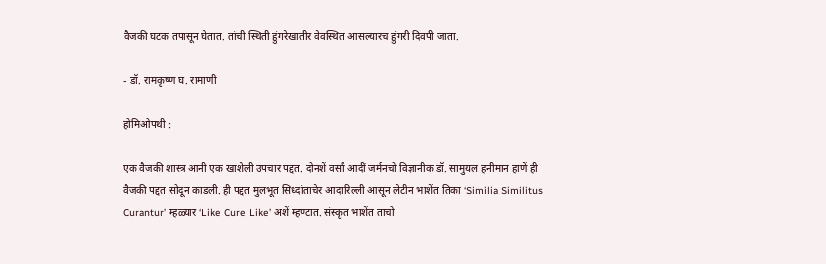वैजकी घटक तपासून घेतात. तांची स्थिती हुंगरेखातीर वेवस्थित आसल्यारच हुंगरी दिवपी जाता.

- डॉ. रामकृष्ण घ. रामाणी

होमिओपथी :

एक वैजकी शास्त्र आनी एक खाशेली उपचार पद्दत. दोनशें वर्सां आदीं जर्मनचो विज्ञानीक डॉ. सामुयल हनीमान हाणें ही वैजकी पद्दत सोदून काडली. ही पद्दत मुलभूत सिध्दांताचेर आदारिल्ली आसून लेटीन भाशेंत तिका ‘Similia Similitus Curantur’ म्हळ्यार ‘Like Cure Like’ अशें म्हण्टात. संस्कृत भाशेंत ताचो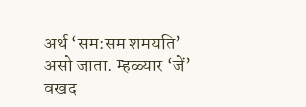अर्थ ‘सम:सम शमयति’ असो जाता. म्हळ्यार ‘जें’ वखद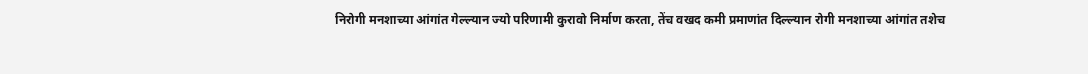निरोगी मनशाच्या आंगांत गेल्ल्यान ज्यो परिणामी कुरावो निर्माण करता, तेंच वखद कमी प्रमाणांत दिल्ल्यान रोगी मनशाच्या आंगांत तशेच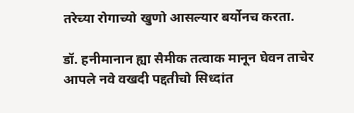तरेच्या रोगाच्यो खुणो आसल्यार बर्योनच करता.

डॉ. हनीमानान ह्या सैमीक तत्वाक मानून घेवन ताचेर आपले नवे वखदी पद्दतीचो सिध्दांत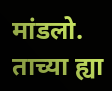मांडलो. ताच्या ह्या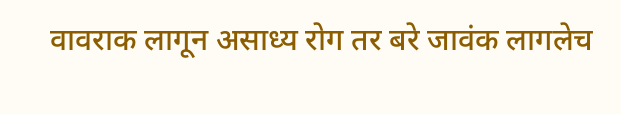वावराक लागून असाध्य रोग तर बरे जावंक लागलेच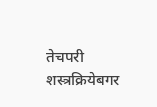तेचपरी शस्त्रक्रियेबगर